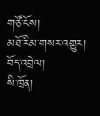གཙོ་ངོས།
མཐོ་རིམ་གསར་འགྱུར།
བོད་འབྲེལ།
སི་ཁྲོན།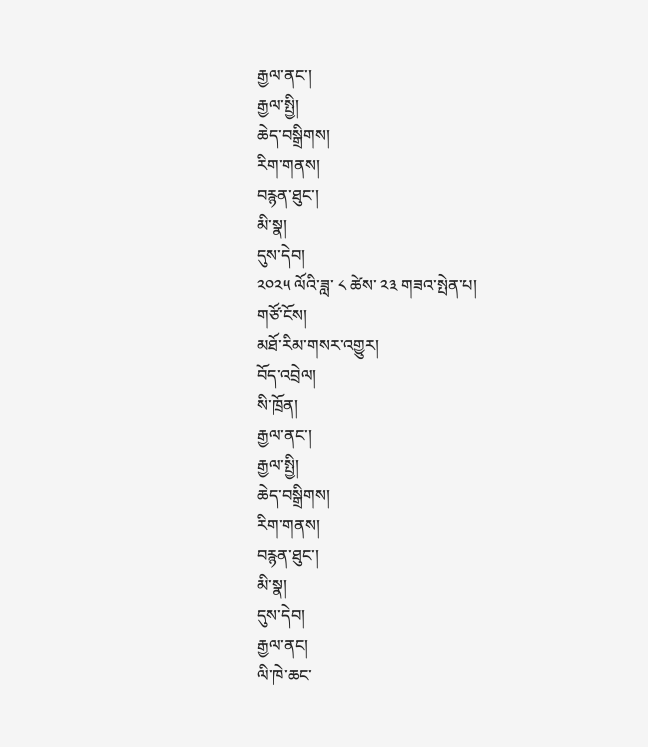རྒྱལ་ནང་།
རྒྱལ་སྤྱི།
ཆེད་བསྒྲིགས།
རིག་གནས།
བརྙན་ཐུང་།
མི་སྣ།
དུས་དེབ།
༢༠༢༥ ལོའི་ཟླ་ ༨ ཚེས་ ༢༣ གཟའ་སྤེན་པ།
གཙོ་ངོས།
མཐོ་རིམ་གསར་འགྱུར།
བོད་འབྲེལ།
སི་ཁྲོན།
རྒྱལ་ནང་།
རྒྱལ་སྤྱི།
ཆེད་བསྒྲིགས།
རིག་གནས།
བརྙན་ཐུང་།
མི་སྣ།
དུས་དེབ།
རྒྱལ་ནང།
ལི་ཁེ་ཆང་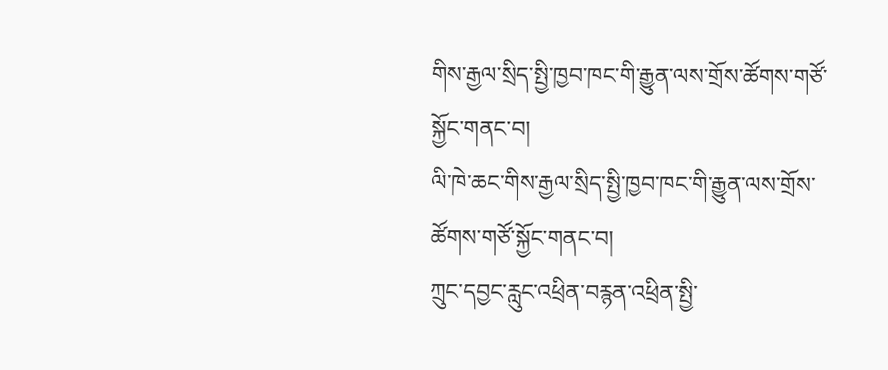གིས་རྒྱལ་སྲིད་སྤྱི་ཁྱབ་ཁང་གི་རྒྱུན་ལས་གྲོས་ཚོགས་གཙོ་སྐྱོང་གནང་བ།
ལི་ཁེ་ཆང་གིས་རྒྱལ་སྲིད་སྤྱི་ཁྱབ་ཁང་གི་རྒྱུན་ལས་གྲོས་ཚོགས་གཙོ་སྐྱོང་གནང་བ།
ཀྲུང་དབྱང་རླུང་འཕྲིན་བརྙན་འཕྲིན་སྤྱི་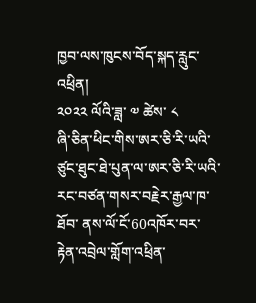ཁྱབ་ལས་ཁུངས་བོད་སྐད་རླུང་འཕྲིན།
༢༠༢༢ ལོའི་ཟླ་ ༧ ཚེས་ ༨
ཞི་ཅིན་ཕིང་གིས་ཨར་ཅི་རི་ཡའི་ཙུང་ཐུང་ཐེ་པུན་ལ་ཨར་ཅི་རི་ཡའི་རང་བཙན་གསར་བརྗེར་རྒྱལ་ཁ་ཐོབ་ ནས་ལོ་ངོ་60འཁོར་བར་རྟེན་འབྲེལ་གློག་འཕྲིན་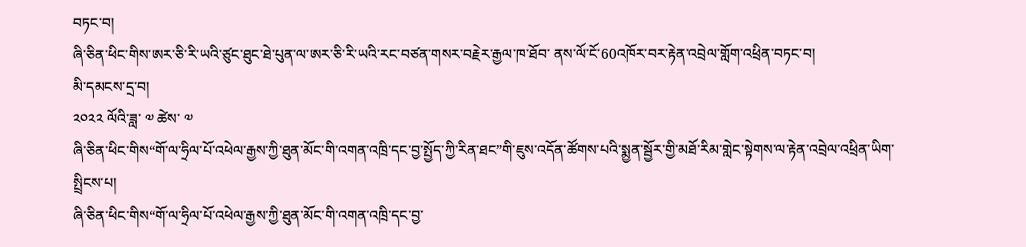བཏང་བ།
ཞི་ཅིན་ཕིང་གིས་ཨར་ཅི་རི་ཡའི་ཙུང་ཐུང་ཐེ་པུན་ལ་ཨར་ཅི་རི་ཡའི་རང་བཙན་གསར་བརྗེར་རྒྱལ་ཁ་ཐོབ་ ནས་ལོ་ངོ་60འཁོར་བར་རྟེན་འབྲེལ་གློག་འཕྲིན་བཏང་བ།
མི་དམངས་དྲ་བ།
༢༠༢༢ ལོའི་ཟླ་ ༧ ཚེས་ ༧
ཞི་ཅིན་ཕིང་གིས“གོ་ལ་ཧྲིལ་པོ་འཕེལ་རྒྱས་ཀྱི་ཐུན་མོང་གི་འགན་འཁྲི་དང་བྱ་སྤྱོད་ཀྱི་རིན་ཐང”གི་ཇུས་འདོན་ཚོགས་པའི་སྨྱན་སྦྱོར་གྱི་མཐོ་རིམ་གླེང་སྟེགས་ལ་རྟེན་འབྲེལ་འཕྲིན་ཡིག་སྤྲིངས་པ།
ཞི་ཅིན་ཕིང་གིས“གོ་ལ་ཧྲིལ་པོ་འཕེལ་རྒྱས་ཀྱི་ཐུན་མོང་གི་འགན་འཁྲི་དང་བྱ་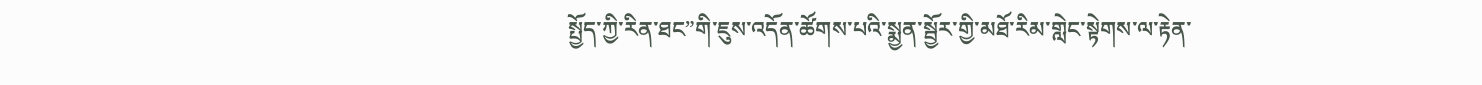སྤྱོད་ཀྱི་རིན་ཐང”གི་ཇུས་འདོན་ཚོགས་པའི་སྨྱན་སྦྱོར་གྱི་མཐོ་རིམ་གླེང་སྟེགས་ལ་རྟེན་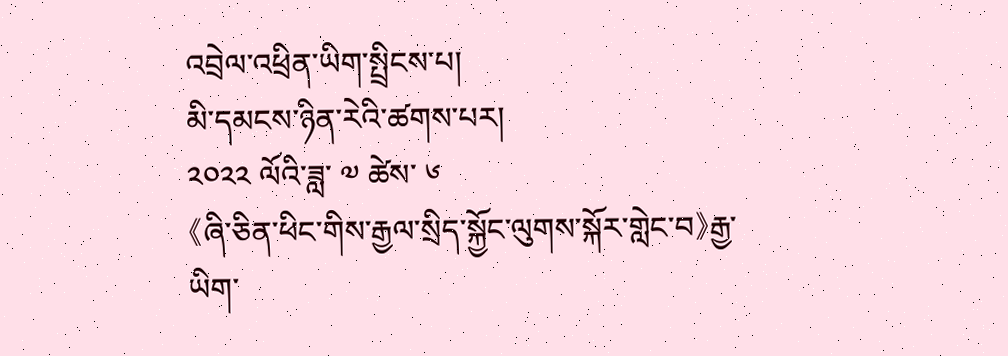འབྲེལ་འཕྲིན་ཡིག་སྤྲིངས་པ།
མི་དམངས་ཉིན་རེའི་ཚགས་པར།
༢༠༢༢ ལོའི་ཟླ་ ༧ ཚེས་ ༦
《ཞི་ཅིན་ཕིང་གིས་རྒྱལ་སྲིད་སྐྱོང་ལུགས་སྐོར་གླེང་བ》རྒྱ་ཡིག་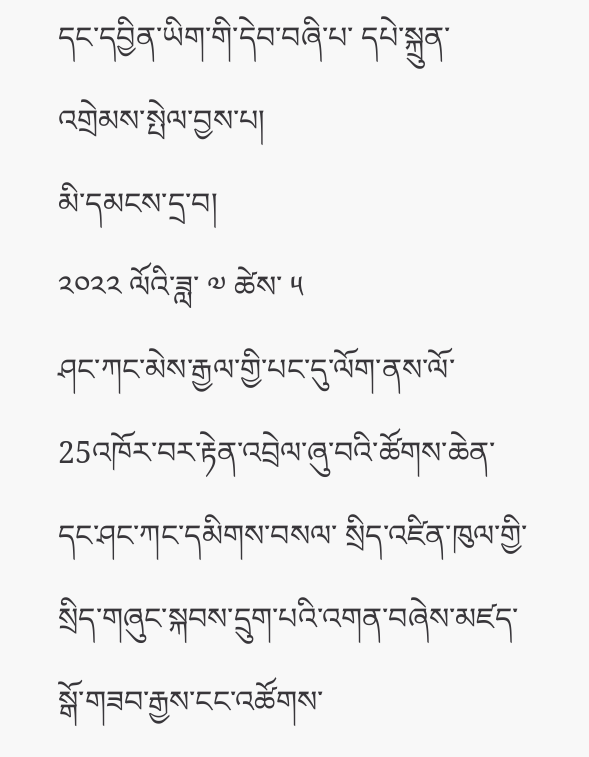དང་དབྱིན་ཡིག་གི་དེབ་བཞི་པ་ དཔེ་སྐྲུན་འགྲེམས་སྤེལ་བྱས་པ།
མི་དམངས་དྲ་བ།
༢༠༢༢ ལོའི་ཟླ་ ༧ ཚེས་ ༥
ཤང་ཀང་མེས་རྒྱལ་གྱི་པང་དུ་ལོག་ནས་ལོ་25འཁོར་བར་རྟེན་འབྲེལ་ཞུ་བའི་ཚོགས་ཆེན་དང་ཤང་ཀང་དམིགས་བསལ་ སྲིད་འཛིན་ཁུལ་གྱི་སྲིད་གཞུང་སྐབས་དྲུག་པའི་འགན་བཞེས་མཛད་སྒོ་གཟབ་རྒྱས་ངང་འཚོགས་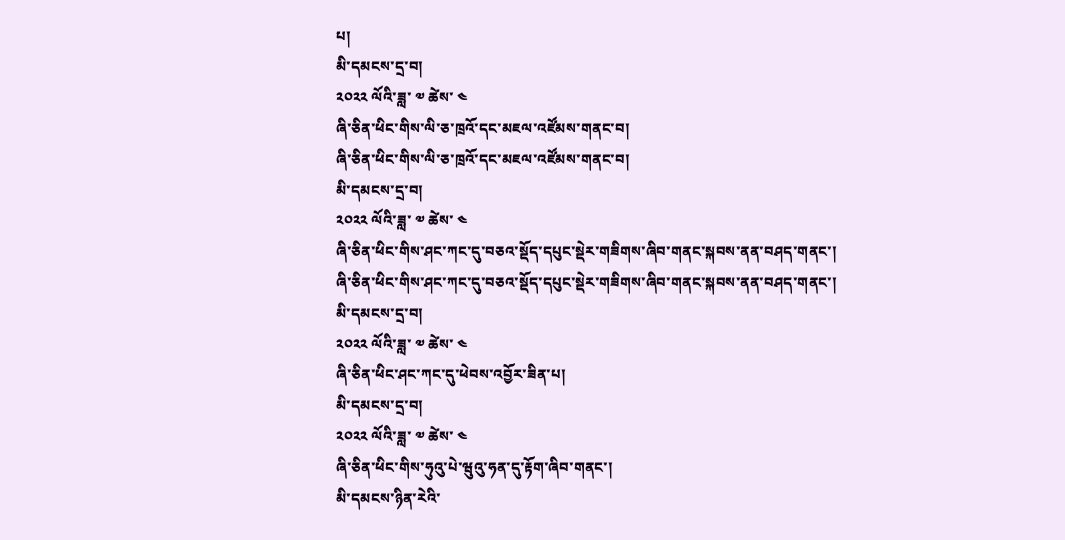པ།
མི་དམངས་དྲ་བ།
༢༠༢༢ ལོའི་ཟླ་ ༧ ཚེས་ ༤
ཞི་ཅིན་ཕིང་གིས་ལི་ཅ་ཁྲའོ་དང་མཇལ་འཛོམས་གནང་བ།
ཞི་ཅིན་ཕིང་གིས་ལི་ཅ་ཁྲའོ་དང་མཇལ་འཛོམས་གནང་བ།
མི་དམངས་དྲ་བ།
༢༠༢༢ ལོའི་ཟླ་ ༧ ཚེས་ ༤
ཞི་ཅིན་ཕིང་གིས་ཤང་ཀང་དུ་བཅའ་སྡོད་དཔུང་སྡེར་གཟིགས་ཞིབ་གནང་སྐབས་ནན་བཤད་གནང་།
ཞི་ཅིན་ཕིང་གིས་ཤང་ཀང་དུ་བཅའ་སྡོད་དཔུང་སྡེར་གཟིགས་ཞིབ་གནང་སྐབས་ནན་བཤད་གནང་།
མི་དམངས་དྲ་བ།
༢༠༢༢ ལོའི་ཟླ་ ༧ ཚེས་ ༤
ཞི་ཅིན་ཕིང་ཤང་ཀང་དུ་ཕེབས་འབྱོར་ཟིན་པ།
མི་དམངས་དྲ་བ།
༢༠༢༢ ལོའི་ཟླ་ ༧ ཚེས་ ༤
ཞི་ཅིན་ཕིང་གིས་ཧུའུ་པེ་ཝུའུ་ཧན་དུ་རྟོག་ཞིབ་གནང་།
མི་དམངས་ཉིན་རེའི་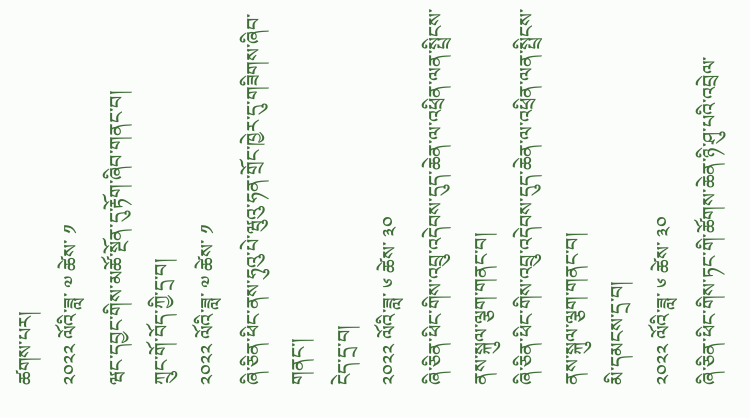ཚགས་པར།
༢༠༢༢ ལོའི་ཟླ་ ༧ ཚེས་ ༡
ཝང་དབྱང་གིས་མཚོ་སྔོན་དུ་རྟོག་ཞིབ་གནང་བ།
ཀྲུང་གོ་བོད་ཀྱི་དྲ་བ།
༢༠༢༢ ལོའི་ཟླ་ ༧ ཚེས་ ༡
ཞི་ཅིན་ཕིང་ནས་ཧུའུ་པེ་ཝུའུ་ཧན་གྲོང་ཁྱེར་དུ་གཟིགས་ཞིབ་གནང་།
ངེད་དྲ་བ།
༢༠༢༢ ལོའི་ཟླ་ ༦ ཚེས་ ༣༠
ཞི་ཅིན་ཕིང་གིས་འབྲུ་འདེབས་དུད་ཆེན་ལ་འཕྲིན་ལན་སྤྲིངས་ནས་སྐུལ་ལྕག་གནང་བ།
ཞི་ཅིན་ཕིང་གིས་འབྲུ་འདེབས་དུད་ཆེན་ལ་འཕྲིན་ལན་སྤྲིངས་ནས་སྐུལ་ལྕག་གནང་བ།
མི་དམངས་དྲ་བ།
༢༠༢༢ ལོའི་ཟླ་ ༦ ཚེས་ ༣༠
ཞི་ཅིན་ཕིང་གིས་ཏང་གི་ཚོགས་ཆེན་ཉི་ཤུ་པའི་འབྲེལ་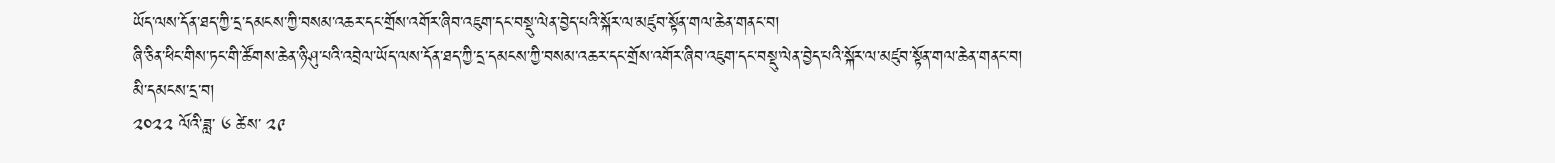ཡོད་ལས་དོན་ཐད་ཀྱི་དྲ་དམངས་ཀྱི་བསམ་འཆར་དང་གྲོས་འགོར་ཞིབ་འཇུག་དང་བསྡུ་ལེན་བྱེད་པའི་སྐོར་ལ་མཛུབ་སྟོན་གལ་ཆེན་གནང་བ།
ཞི་ཅིན་ཕིང་གིས་ཏང་གི་ཚོགས་ཆེན་ཉི་ཤུ་པའི་འབྲེལ་ཡོད་ལས་དོན་ཐད་ཀྱི་དྲ་དམངས་ཀྱི་བསམ་འཆར་དང་གྲོས་འགོར་ཞིབ་འཇུག་དང་བསྡུ་ལེན་བྱེད་པའི་སྐོར་ལ་མཛུབ་སྟོན་གལ་ཆེན་གནང་བ།
མི་དམངས་དྲ་བ།
༢༠༢༢ ལོའི་ཟླ་ ༦ ཚེས་ ༢༩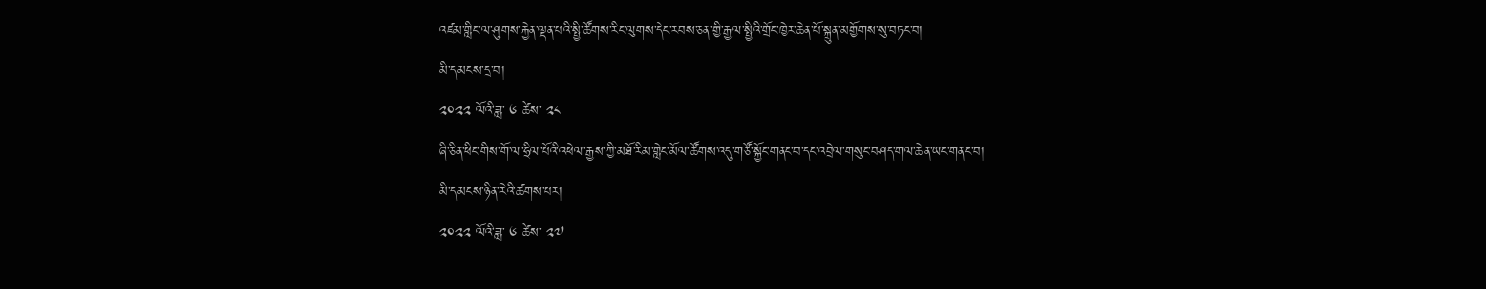འཛམ་གླིང་ལ་ཤུགས་རྐྱེན་ལྡན་པའི་སྤྱི་ཚོགས་རིང་ལུགས་དེང་རབས་ཅན་གྱི་རྒྱལ་སྤྱིའི་གྲོང་ཁྱེར་ཆེན་པོ་སྐྲུན་མགྱོགས་སུ་བཏང་བ།
མི་དམངས་དྲ་བ།
༢༠༢༢ ལོའི་ཟླ་ ༦ ཚེས་ ༢༨
ཞི་ཅིན་ཕིང་གིས་གོ་ལ་ཧྲིལ་པོའི་འཕེལ་རྒྱས་ཀྱི་མཐོ་རིམ་གླེང་མོལ་ཚོགས་འདུ་གཙོ་སྐྱོང་གནང་བ་དང་འབྲེལ་གསུང་བཤད་གལ་ཆེན་ཡང་གནང་བ།
མི་དམངས་ཉིན་རེའི་ཚགས་པར།
༢༠༢༢ ལོའི་ཟླ་ ༦ ཚེས་ ༢༧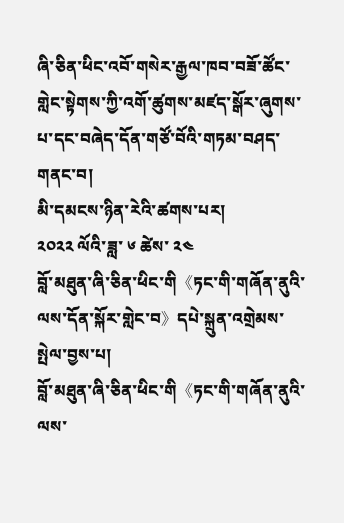ཞི་ཅིན་ཕིང་འབོ་གསེར་རྒྱལ་ཁབ་བཟོ་ཚོང་གླེང་སྟེགས་ཀྱི་འགོ་ཚུགས་མཛད་སྒོར་ཞུགས་པ་དང་བཞེད་དོན་གཙོ་བོའི་གཏམ་བཤད་གནང་བ།
མི་དམངས་ཉིན་རེའི་ཚགས་པར།
༢༠༢༢ ལོའི་ཟླ་ ༦ ཚེས་ ༢༤
བློ་མཐུན་ཞི་ཅིན་ཕིང་གི《ཏང་གི་གཞོན་ནུའི་ལས་དོན་སྐོར་གླེང་བ》དཔེ་སྐྲུན་འགྲེམས་སྤེལ་བྱས་པ།
བློ་མཐུན་ཞི་ཅིན་ཕིང་གི《ཏང་གི་གཞོན་ནུའི་ལས་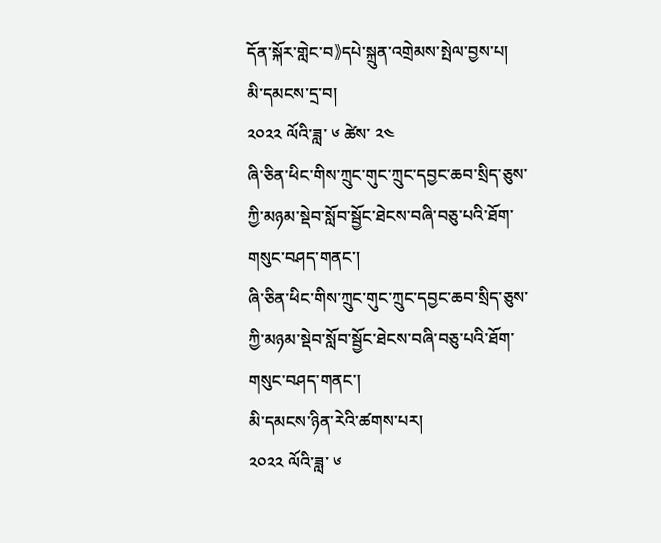དོན་སྐོར་གླེང་བ》དཔེ་སྐྲུན་འགྲེམས་སྤེལ་བྱས་པ།
མི་དམངས་དྲ་བ།
༢༠༢༢ ལོའི་ཟླ་ ༦ ཚེས་ ༢༤
ཞི་ཅིན་ཕིང་གིས་ཀྲུང་གུང་ཀྲུང་དབྱང་ཆབ་སྲིད་ཅུས་ཀྱི་མཉམ་སྡེབ་སློབ་སྦྱོང་ཐེངས་བཞི་བཅུ་པའི་ཐོག་གསུང་བཤད་གནང་།
ཞི་ཅིན་ཕིང་གིས་ཀྲུང་གུང་ཀྲུང་དབྱང་ཆབ་སྲིད་ཅུས་ཀྱི་མཉམ་སྡེབ་སློབ་སྦྱོང་ཐེངས་བཞི་བཅུ་པའི་ཐོག་གསུང་བཤད་གནང་།
མི་དམངས་ཉིན་རེའི་ཚགས་པར།
༢༠༢༢ ལོའི་ཟླ་ ༦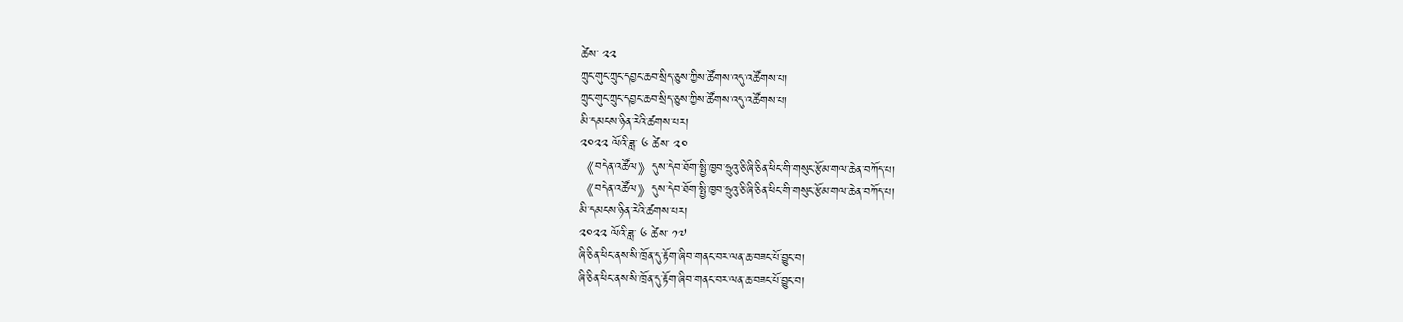ཚེས་ ༢༢
ཀྲུང་གུང་ཀྲུང་དབྱང་ཆབ་སྲིད་ཅུས་ཀྱིས་ཚོགས་འདུ་འཚོགས་པ།
ཀྲུང་གུང་ཀྲུང་དབྱང་ཆབ་སྲིད་ཅུས་ཀྱིས་ཚོགས་འདུ་འཚོགས་པ།
མི་དམངས་ཉིན་རེའི་ཚགས་པར།
༢༠༢༢ ལོའི་ཟླ་ ༦ ཚེས་ ༢༠
《བདེན་འཚོལ》དུས་དེབ་ཐོག་སྤྱི་ཁྱབ་ཧྲུའུ་ཅི་ཞི་ཅིན་ཕིང་གི་གསུང་རྩོམ་གལ་ཆེན་བཀོད་པ།
《བདེན་འཚོལ》དུས་དེབ་ཐོག་སྤྱི་ཁྱབ་ཧྲུའུ་ཅི་ཞི་ཅིན་ཕིང་གི་གསུང་རྩོམ་གལ་ཆེན་བཀོད་པ།
མི་དམངས་ཉིན་རེའི་ཚགས་པར།
༢༠༢༢ ལོའི་ཟླ་ ༦ ཚེས་ ༡༧
ཞི་ཅིན་ཕིང་ནས་སི་ཁྲོན་དུ་རྟོག་ཞིབ་གནང་བར་ལན་ཆ་བཟང་པོ་བྱུང་བ།
ཞི་ཅིན་ཕིང་ནས་སི་ཁྲོན་དུ་རྟོག་ཞིབ་གནང་བར་ལན་ཆ་བཟང་པོ་བྱུང་བ།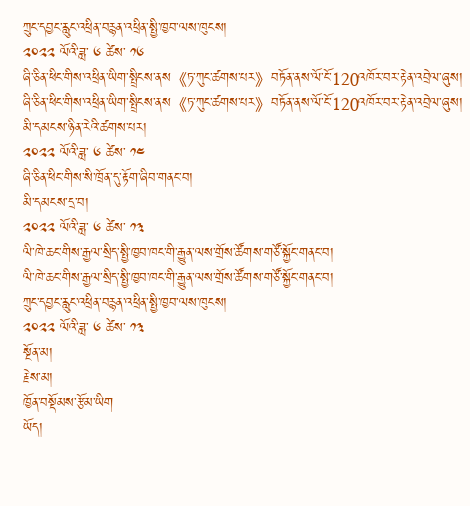ཀྲུང་དབྱང་རླུང་འཕྲིན་བརྙན་འཕྲིན་སྤྱི་ཁྱབ་ལས་ཁུངས།
༢༠༢༢ ལོའི་ཟླ་ ༦ ཚེས་ ༡༦
ཞི་ཅིན་ཕིང་གིས་འཕྲིན་ཡིག་སྤྲིངས་ནས《ཏ་ཀུང་ཚགས་པར》བཏོན་ནས་ལོ་ངོ་120འཁོར་བར་རྟེན་འབྲེལ་ཞུས།
ཞི་ཅིན་ཕིང་གིས་འཕྲིན་ཡིག་སྤྲིངས་ནས《ཏ་ཀུང་ཚགས་པར》བཏོན་ནས་ལོ་ངོ་120འཁོར་བར་རྟེན་འབྲེལ་ཞུས།
མི་དམངས་ཉིན་རེའི་ཚགས་པར།
༢༠༢༢ ལོའི་ཟླ་ ༦ ཚེས་ ༡༤
ཞི་ཅིན་ཕིང་གིས་སི་ཁྲོན་དུ་རྟོག་ཞིབ་གནང་བ།
མི་དམངས་དྲ་བ།
༢༠༢༢ ལོའི་ཟླ་ ༦ ཚེས་ ༡༣
ལི་ཁེ་ཆང་གིས་རྒྱལ་སྲིད་སྤྱི་ཁྱབ་ཁང་གི་རྒྱུན་ལས་གྲོས་ཚོགས་གཙོ་སྐྱོང་གནང་བ།
ལི་ཁེ་ཆང་གིས་རྒྱལ་སྲིད་སྤྱི་ཁྱབ་ཁང་གི་རྒྱུན་ལས་གྲོས་ཚོགས་གཙོ་སྐྱོང་གནང་བ།
ཀྲུང་དབྱང་རླུང་འཕྲིན་བརྙན་འཕྲིན་སྤྱི་ཁྱབ་ལས་ཁུངས།
༢༠༢༢ ལོའི་ཟླ་ ༦ ཚེས་ ༡༣
སྔོན་མ།
རྗེས་མ།
ཁྱོན་བསྡོམས་རྩོམ་ཡིག
ཡོད།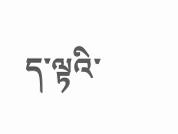ད་ལྟའི་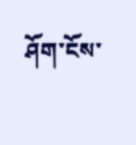ཤོག་ངོས་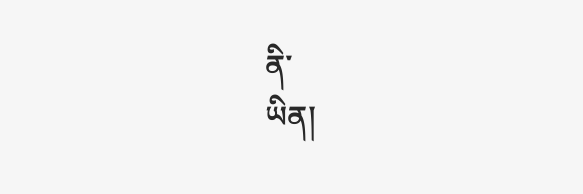ནི་
ཡིན།